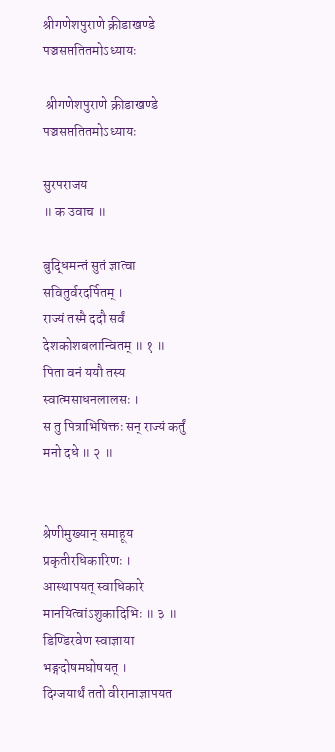श्रीगणेशपुराणे क्रीडाखण्डे पञ्चसप्ततितमोऽध्यायः

 श्रीगणेशपुराणे क्रीडाखण्डे पञ्चसप्ततितमोऽध्यायः

सुरपराजय
॥ क उवाच ॥

बुद्धिमन्तं सुतं ज्ञात्वा सवितुर्वरदर्पितम् ।
राज्यं तस्मै ददौ सर्वं देशकोशबलान्वितम् ॥ १ ॥
पिता वनं ययौ तस्य स्वात्मसाधनलालसः ।
स तु पित्राभिषिक्तः सन् राज्यं कर्तुं मनो दधे ॥ २ ॥


श्रेणीमुख्यान् समाहूय प्रकृतीरधिकारिणः ।
आस्थापयत् स्वाधिकारे मानयित्वांऽशुकादिभिः ॥ ३ ॥
डिण्डिरवेण स्वाज्ञाया भङ्गदोषमघोषयत् ।
दिग्जयार्थं ततो वीरानाज्ञापयत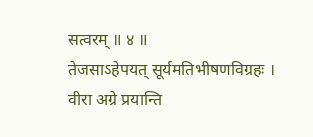सत्वरम् ॥ ४ ॥
तेजसाऽहेपयत् सूर्यमतिभीषणविग्रहः ।
वीरा अग्रे प्रयान्ति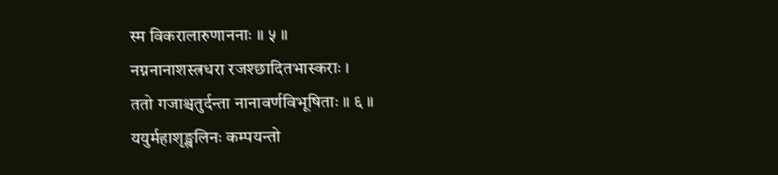स्म विकरालारुणाननाः ॥ ५ ॥
नग्ननानाशस्त्रधरा रजश्छादितभास्कराः ।
ततो गजाश्चतुर्दन्ता नानावर्णविभूषिताः ॥ ६ ॥
ययुर्महाश‍ृङ्खलिनः कम्पयन्तो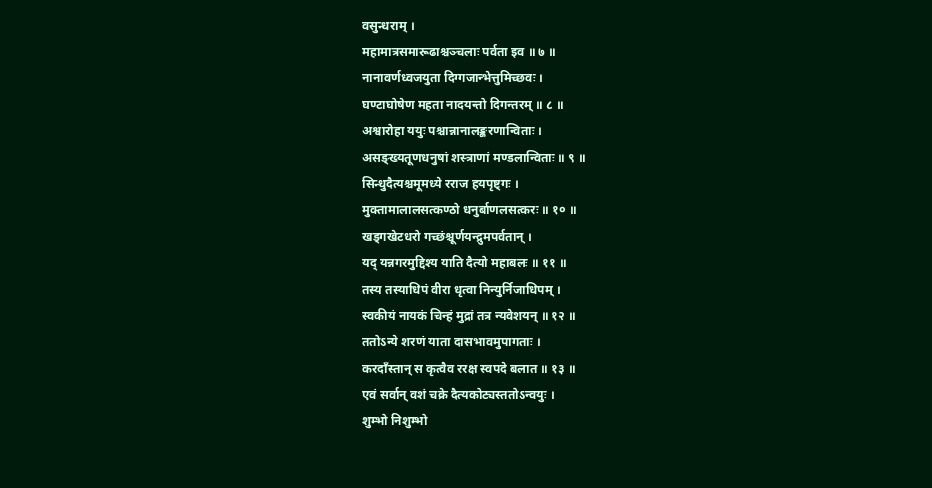वसुन्धराम् ।
महामात्रसमारूढाश्चञ्चलाः पर्वता इव ॥ ७ ॥
नानावर्णध्वजयुता दिग्गजान्भेत्तुमिच्छवः ।
घण्टाघोषेण महता नादयन्तो दिगन्तरम् ॥ ८ ॥
अश्वारोहा ययुः पश्चान्नानालङ्करणान्विताः ।
असङ्ख्यतूणधनुषां शस्त्राणां मण्डलान्विताः ॥ ९ ॥
सिन्धुदैत्यश्चमूमध्ये रराज हयपृष्ट्गः ।
मुक्तामालालसत्कण्ठो धनुर्बाणलसत्करः ॥ १० ॥
खड्गखेटधरो गच्छंश्चूर्णयन्द्रुमपर्वतान् ।
यद् यन्नगरमुद्दिश्य याति दैत्यो महाबलः ॥ ११ ॥
तस्य तस्याधिपं वीरा धृत्वा निन्युर्निजाधिपम् ।
स्वकीयं नायकं चिन्हं मुद्रां तत्र न्यवेशयन् ॥ १२ ॥
ततोऽन्ये शरणं याता दासभावमुपागताः ।
करदाँस्तान् स कृत्वैव ररक्ष स्वपदे बलात ॥ १३ ॥
एवं सर्वान् वशं चक्रे दैत्यकोट्यस्ततोऽन्वयुः ।
शुम्भो निशुम्भो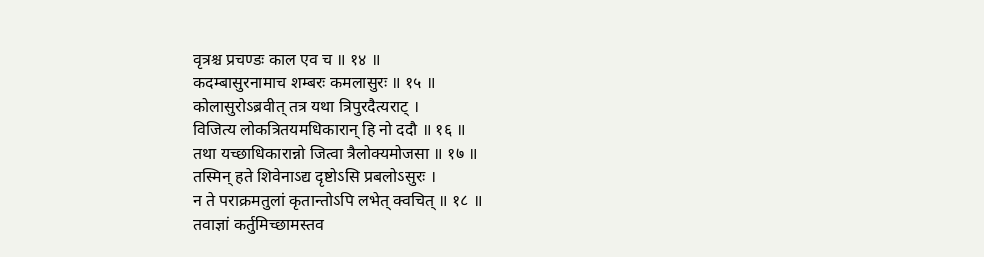वृत्रश्च प्रचण्डः काल एव च ॥ १४ ॥
कदम्बासुरनामाच शम्बरः कमलासुरः ॥ १५ ॥
कोलासुरोऽब्रवीत् तत्र यथा त्रिपुरदैत्यराट् ।
विजित्य लोकत्रितयमधिकारान् हि नो ददौ ॥ १६ ॥
तथा यच्छाधिकारान्नो जित्वा त्रैलोक्यमोजसा ॥ १७ ॥
तस्मिन् हते शिवेनाऽद्य दृष्टोऽसि प्रबलोऽसुरः ।
न ते पराक्रमतुलां कृतान्तोऽपि लभेत् क्वचित् ॥ १८ ॥
तवाज्ञां कर्तुमिच्छामस्तव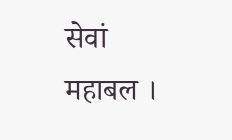सेवां महाबल ।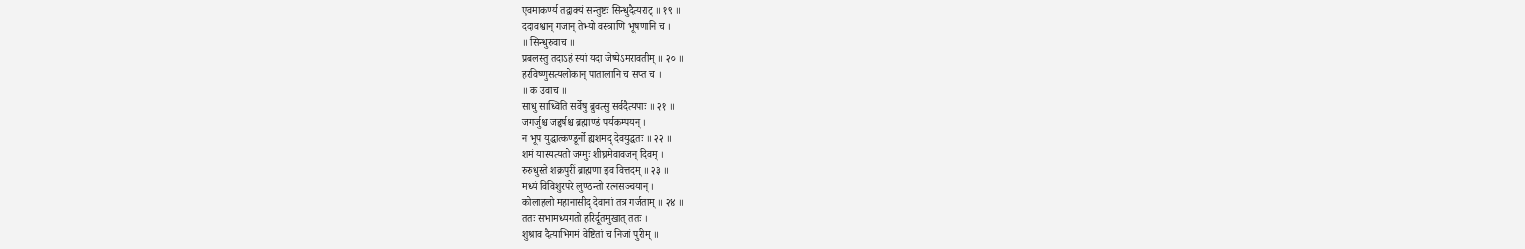एवमाकर्ण्य तद्वाक्यं सन्तुष्टः सिन्धुदैत्यराट् ॥ १९ ॥
ददावश्वान् गजान् तेभ्यो वस्त्राणि भूषणानि च ।
॥ सिन्धुरुवाच ॥
प्रबलस्तु तदाऽहं स्यां यदा जेष्येऽमरावतीम् ॥ २० ॥
हरविष्णुसत्यलोकान् पातालानि च सप्त च ।
॥ क उवाच ॥
साधु साध्विति सर्वेषु ब्रुवत्सु सर्वदैत्यपाः ॥ २१ ॥
जगर्जुश्च जहृर्षश्च ब्रह्माण्डं पर्यकम्पयन् ।
न भूप युद्धात्कण्डूर्नो ह्यशमद् देवयुद्धतः ॥ २२ ॥
शमं यास्यत्यतो जग्मुः शीघ्रमेवावजन् दिवम् ।
रुरुधुस्ते शक्रपुरीं ब्राह्मणा इव वित्तदम् ॥ २३ ॥
मध्यं विविशुरपरे लुण्ठन्तो रत्नसञ्चयान् ।
कोलाहलो महानासीद् देवानां तत्र गर्जताम् ॥ २४ ॥
ततः सभामध्यगतो हरिर्दूतमुखात् ततः ।
शुश्राव दैत्याभिगमं वेष्टितां च निजां पुरीम् ॥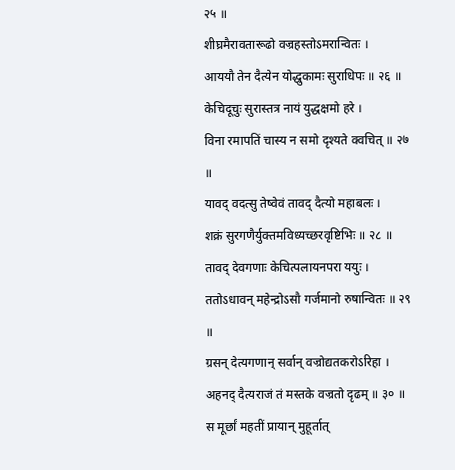२५ ॥
शीघ्रमैरावतारूढो वज्रहस्तोऽमरान्वितः ।
आययौ तेन दैत्येन योद्धुकामः सुराधिपः ॥ २६ ॥
केचिदूचुः सुरास्तत्र नायं युद्धक्षमो हरे ।
विना रमापतिं चास्य न समो दृश्यते क्वचित् ॥ २७ ॥
यावद् वदत्सु तेष्वेवं तावद् दैत्यो महाबलः ।
शक्रं सुरगणैर्युक्तमविध्यच्छरवृष्टिभिः ॥ २८ ॥
तावद् देवगणाः केचित्पलायनपरा ययुः ।
ततोऽधावन् महेन्द्रोऽसौ गर्जमानो रुषान्वितः ॥ २९ ॥
ग्रसन् देत्यगणान् सर्वान् वज्रोद्यतकरोऽरिहा ।
अहनद् दैत्यराजं तं मस्तके वज्रतो दृढम् ॥ ३० ॥
स मूर्छां महतीं प्रायान् मुहूर्तात्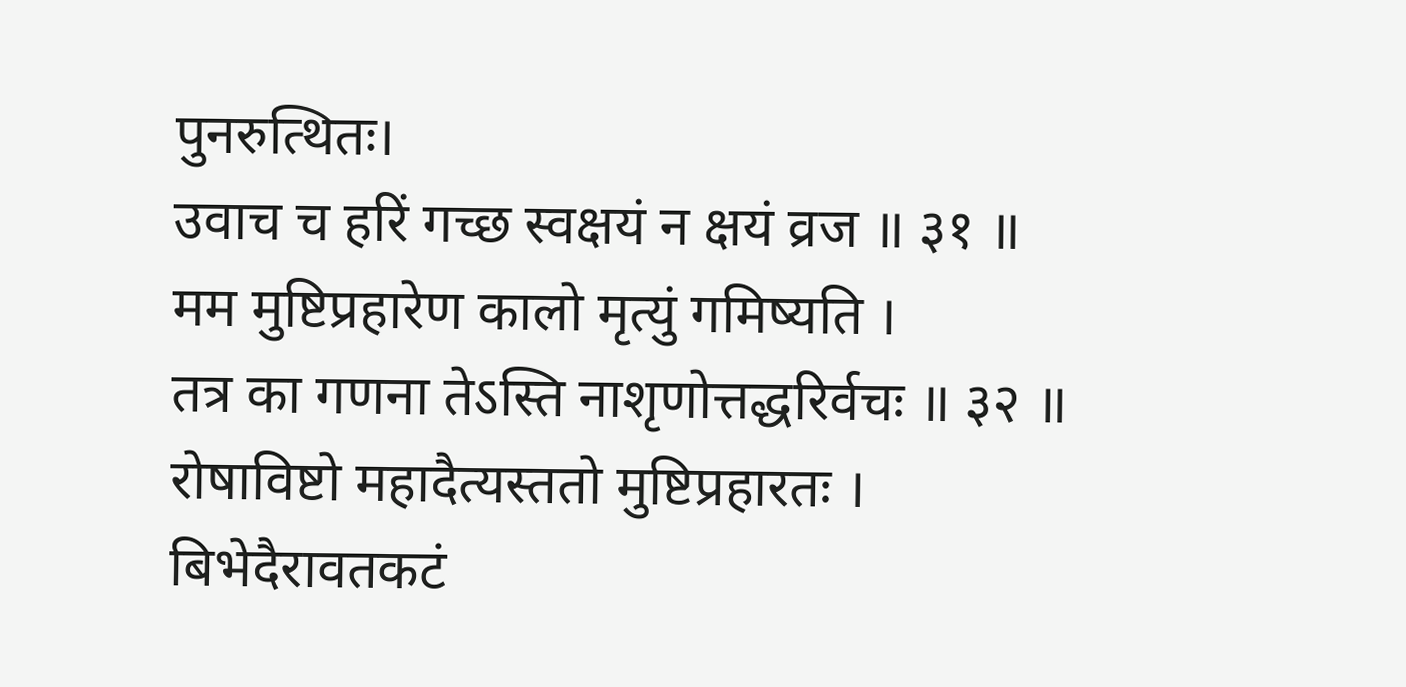पुनरुत्थितः।
उवाच च हरिं गच्छ स्वक्षयं न क्षयं व्रज ॥ ३१ ॥
मम मुष्टिप्रहारेण कालो मृत्युं गमिष्यति ।
तत्र का गणना तेऽस्ति नाश‍ृणोत्तद्धरिर्वचः ॥ ३२ ॥
रोषाविष्टो महादैत्यस्ततो मुष्टिप्रहारतः ।
बिभेदैरावतकटं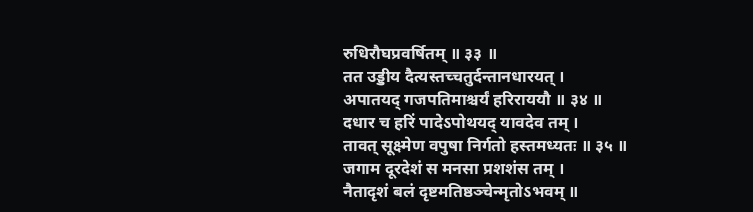रुधिरौघप्रवर्षितम् ॥ ३३ ॥
तत उड्डीय दैत्यस्तच्चतुर्दन्तानधारयत् ।
अपातयद् गजपतिमाश्चर्यं हरिराययौ ॥ ३४ ॥
दधार च हरिं पादेऽपोथयद् यावदेव तम् ।
तावत् सूक्ष्मेण वपुषा निर्गतो हस्तमध्यतः ॥ ३५ ॥
जगाम दूरदेशं स मनसा प्रशशंस तम् ।
नैतादृशं बलं दृष्टमतिष्ठञ्चेन्मृतोऽभवम् ॥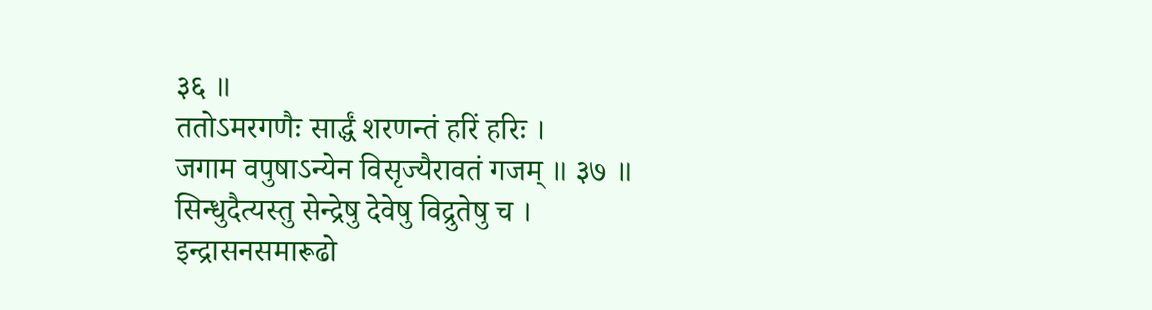३६ ॥
ततोऽमरगणैः सार्द्धं शरणन्तं हरिं हरिः ।
जगाम वपुषाऽन्येन विसृज्यैरावतं गजम् ॥ ३७ ॥
सिन्धुदैत्यस्तु सेन्द्रेषु देवेषु विद्रुतेषु च ।
इन्द्रासनसमारूढो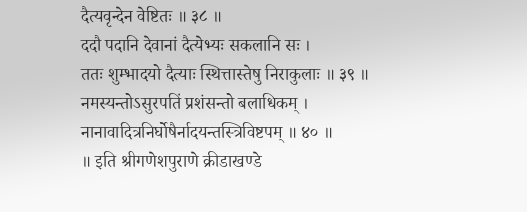दैत्यवृन्देन वेष्टितः ॥ ३८ ॥
ददौ पदानि देवानां दैत्येभ्यः सकलानि सः ।
ततः शुम्भादयो दैत्याः स्थित्तास्तेषु निराकुलाः ॥ ३९ ॥
नमस्यन्तोऽसुरपतिं प्रशंसन्तो बलाधिकम् ।
नानावादित्रनिर्घोषैर्नादयन्तस्त्रिविष्टपम् ॥ ४० ॥
॥ इति श्रीगणेशपुराणे क्रीडाखण्डे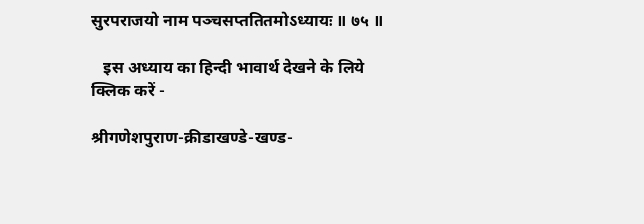सुरपराजयो नाम पञ्चसप्ततितमोऽध्यायः ॥ ७५ ॥

   इस अध्याय का हिन्दी भावार्थ देखने के लिये क्लिक करें -

श्रीगणेशपुराण-क्रीडाखण्डे-खण्ड-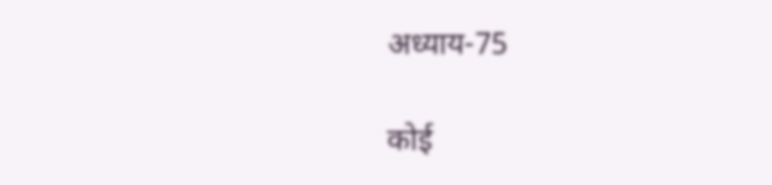अध्याय-75

कोई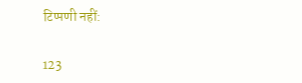टिप्पणी नहीं:

123